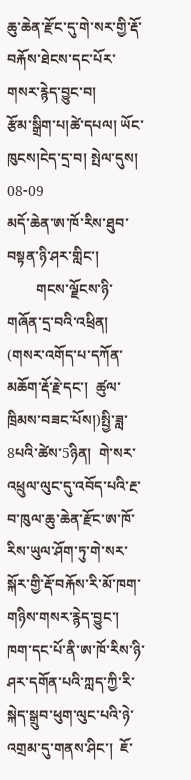ཆུ་ཆེན་རྫོང་དུ་གེ་སར་གྱི་རྡོ་བརྐོས་ཐེངས་དང་པོར་གསར་རྙེད་བྱུང་བ།
རྩོམ་སྒྲིག་པ།ཚེ་དཔལ། ཡོང་ཁུངས།ངེད་དྲ་བ། སྤེལ་དུས། 08-09
མདོ་ཆེན་ཨ་ཁོ་རིས་ཐུབ་བསྟན་ཉི་ཤར་གླིང་།
        གངས་ལྗོངས་ཉི་གཞོན་དྲ་བའི་འཕྲིན། (གསར་འགོད་པ་དཀོན་མཆོག་རྡོ་རྗེ་དང་།  ཚུལ་ཁྲིམས་བཟང་པོས།)སྤྱི་ཟླ་8པའི་ཚེས་5ཉིན།  གེ་སར་འཕྲུལ་ལུང་དུ་འབོད་པའི་རྔ་བ་ཁུལ་ཆུ་ཆེན་རྫོང་ཨ་ཁོ་རིས་ཡུལ་ཤོག་ཏུ་གེ་སར་སྐོར་གྱི་རྡོ་བརྐོས་རི་མོ་ཁག་གཉིས་གསར་རྙེད་བྱུང་།  ཁག་དང་པོ་ནི་ཨ་ཁོ་རིས་ཉི་ཤར་དགོན་པའི་ཀླད་ཀྱི་རི་སྐེད་སྒྲུབ་ཕུག་ལུང་པའི་ཉེ་འགྲམ་དུ་གནས་ཤིང་།  ཇོ་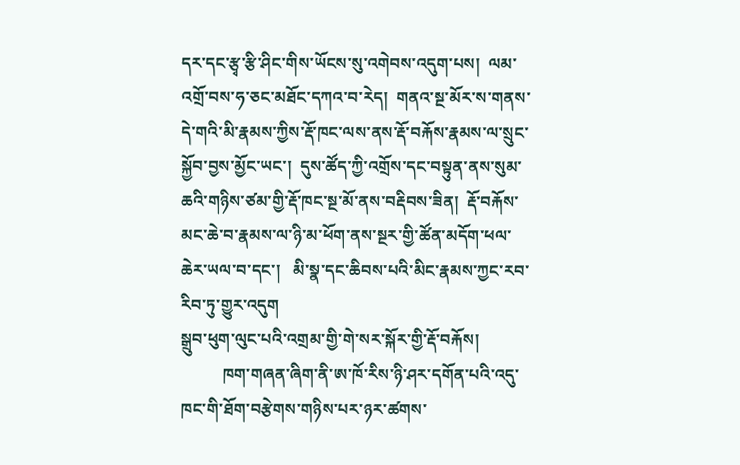དར་དང་རྩྭ་རྩི་ཤིང་གིས་ཡོངས་སུ་འགེབས་འདུག་པས།  ལམ་འགྲོ་བས་ཧ་ཅང་མཐོང་དཀའ་བ་རེད།  གནའ་སྔ་མོར་ས་གནས་དེ་གའི་མི་རྣམས་ཀྱིས་རྡོ་ཁང་ལས་ནས་རྡོ་བརྐོས་རྣམས་ལ་སྲུང་སྐྱོབ་བྱས་མྱོང་ཡང་།  དུས་ཚོད་ཀྱི་འགྲོས་དང་བསྟུན་ནས་སུམ་ཆའི་གཉིས་ཙམ་གྱི་རྡོ་ཁང་སྔ་མོ་ནས་བརྡིབས་ཟིན།  རྡོ་བརྐོས་མང་ཆེ་བ་རྣམས་ལ་ཉི་མ་ཕོག་ནས་སྔར་གྱི་ཚོན་མདོག་ཕལ་ཆེར་ཡལ་བ་དང་།   མི་སྣ་དང་ཆིབས་པའི་མིང་རྣམས་ཀྱང་རབ་རིབ་ཏུ་གྱུར་འདུག
སྒྲུབ་ཕུག་ལུང་པའི་འགྲམ་གྱི་གེ་སར་སྐོར་གྱི་རྡོ་བརྐོས།
          ཁག་གཞན་ཞིག་ནི་ཨ་ཁོ་རིས་ཉི་ཤར་དགོན་པའི་འདུ་ཁང་གི་ཐོག་བརྩེགས་གཉིས་པར་ཉར་ཚགས་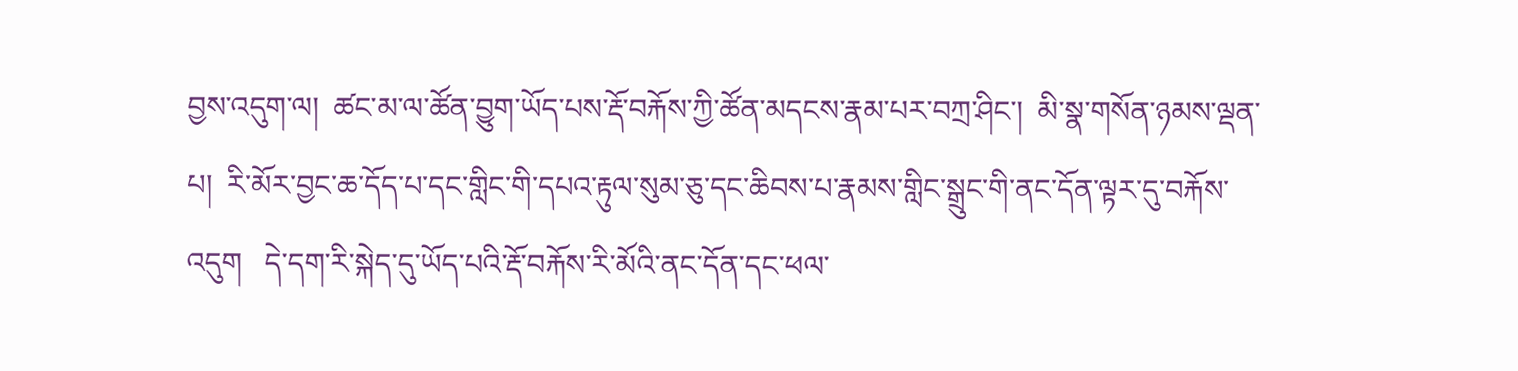བྱས་འདུག་ལ།  ཚང་མ་ལ་ཚོན་བྱུག་ཡོད་པས་རྡོ་བརྐོས་ཀྱི་ཚོན་མདངས་རྣམ་པར་བཀྲ་ཤིང་།  མི་སྣ་གསོན་ཉམས་ལྡན་པ།  རི་མོར་བྱང་ཆ་དོད་པ་དང་གླིང་གི་དཔའ་རྟུལ་སུམ་ཅུ་དང་ཆིབས་པ་རྣམས་གླིང་སྒྲུང་གི་ནང་དོན་ལྟར་དུ་བརྐོས་འདུག   དེ་དག་རི་སྐེད་དུ་ཡོད་པའི་རྡོ་བརྐོས་རི་མོའི་ནང་དོན་དང་ཕལ་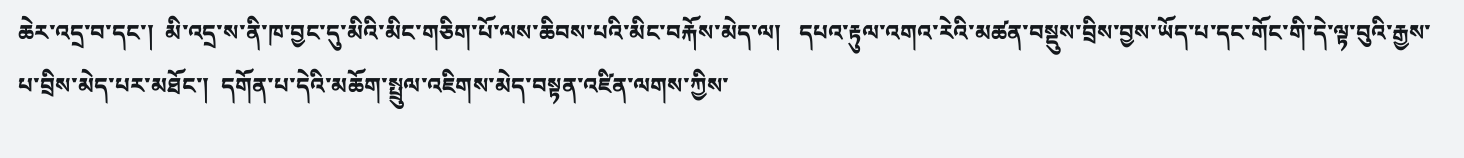ཆེར་འདྲ་བ་དང་།  མི་འདྲ་ས་ནི་ཁ་བྱང་དུ་མིའི་མིང་གཅིག་པོ་ལས་ཆིབས་པའི་མིང་བརྐོས་མེད་ལ།   དཔའ་རྟུལ་འགའ་རེའི་མཚན་བསྡུས་བྲིས་བྱས་ཡོད་པ་དང་གོང་གི་དེ་ལྟ་བུའི་རྒྱས་པ་བྲིས་མེད་པར་མཐོང་།  དགོན་པ་དེའི་མཆོག་སྤྲུལ་འཇིགས་མེད་བསྟན་འཛིན་ལགས་ཀྱིས་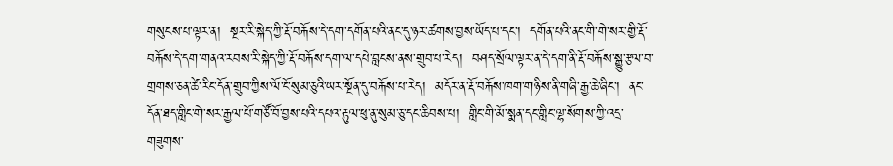གསུངས་པ་ལྟར་ན།  སྔར་རི་སྐེད་ཀྱི་རྡོ་བརྐོས་དེ་དག་དགོན་པའི་ནང་དུ་ཉར་ཚགས་བྱས་ཡོད་པ་དང་།  དགོན་པའི་ནང་གི་གེ་སར་གྱི་རྡོ་བརྐོས་དེ་དག་གནའ་རབས་རི་སྐེད་ཀྱི་རྡོ་བརྐོས་དག་ལ་དཔེ་བླངས་ནས་གྲུབ་པ་རེད།  བཤད་སྲོལ་ལྟར་ན་དེ་དག་ནི་རྡོ་བརྐོས་སྒྱུ་རྩལ་བ་གྲགས་ཅན་ཚེ་རིང་དོན་གྲུབ་ཀྱིས་ལོ་ངོ་སུམ་ཅུའི་ཡར་སྔོན་དུ་བརྐོས་པ་རེད།  མདོར་ན་རྡོ་བརྐོས་ཁག་གཉིས་ནི་གཞི་རྒྱ་ཆེ་ཞིང་།  ནང་དོན་ཐད་གླིང་གེ་སར་རྒྱལ་པོ་གཙོ་བོ་བྱས་པའི་དཔའ་རྟུལ་ཕུ་ནུ་སུམ་ཅུ་དང་ཆིབས་པ།  གླིང་གི་མོ་སྨན་དང་གླིང་ལྷ་སོགས་ཀྱི་འདྲ་གཟུགས་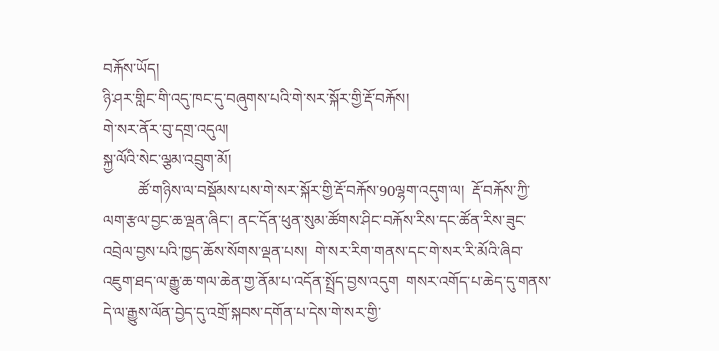བརྐོས་ཡོད།
ཉི་ཤར་གླིང་གི་འདུ་ཁང་དུ་བཞུགས་པའི་གེ་སར་སྐོར་གྱི་རྡོ་བརྐོས།
གེ་སར་ནོར་བུ་དགྲ་འདུལ།
སྐྱ་ལོའི་སེང་ལྕམ་འབྲུག་མོ།
         ཚོ་གཉིས་ལ་བསྡོམས་པས་གེ་སར་སྐོར་གྱི་རྡོ་བརྐོས་90ལྷག་འདུག་ལ།  རྡོ་བརྐོས་ཀྱི་ལག་རྩལ་བྱང་ཆ་ལྡན་ཞིང་། ནང་དོན་ཕུན་སུམ་ཚོགས་ཤིང་བརྐོས་རིས་དང་ཚོན་རིས་ཟུང་འབྲེལ་བྱས་པའི་ཁྱད་ཆོས་སོགས་ལྡན་པས།  གེ་སར་རིག་གནས་དང་གེ་སར་རི་མོའི་ཞིབ་འཇུག་ཐད་ལ་རྒྱུ་ཆ་གལ་ཆེན་གྱ་ནོམ་པ་འདོན་སྤྲོད་བྱས་འདུག  གསར་འགོད་པ་ཆེད་དུ་གནས་དེ་ལ་རྒྱུས་ལོན་བྱེད་དུ་འགྲོ་སྐབས་དགོན་པ་དེས་གེ་སར་གྱི་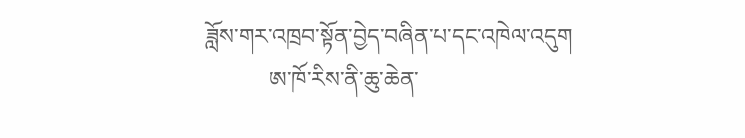ཟློས་གར་འཁྲབ་སྟོན་བྱེད་བཞིན་པ་དང་འཁེལ་འདུག
           ཨ་ཁོ་རིས་ནི་ཆུ་ཆེན་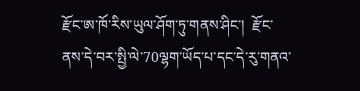རྫོང་ཨ་ཁོ་རིས་ཡུལ་ཤོག་ཏུ་གནས་ཤིང་།  རྫོང་ནས་དེ་བར་སྤྱི་ལེ་70ལྷག་ཡོད་པ་དང་དེ་རུ་གནའ་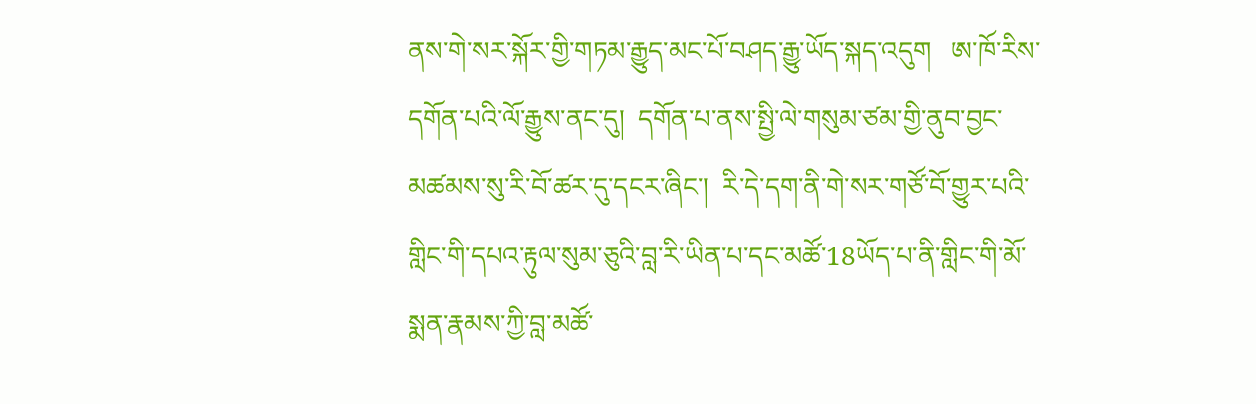ནས་གེ་སར་སྐོར་གྱི་གཏམ་རྒྱུད་མང་པོ་བཤད་རྒྱུ་ཡོད་སྐད་འདུག   ཨ་ཁོ་རིས་དགོན་པའི་ལོ་རྒྱུས་ནང་དུ།  དགོན་པ་ནས་སྤྱི་ལེ་གསུམ་ཙམ་གྱི་ནུབ་བྱང་མཚམས་སུ་རི་བོ་ཚར་དུ་དངར་ཞིང་།  རི་དེ་དག་ནི་གེ་སར་གཙོ་བོ་གྱུར་པའི་གླིང་གི་དཔའ་རྟུལ་སུམ་ཅུའི་བླ་རི་ཡིན་པ་དང་མཚོ་18ཡོད་པ་ནི་གླིང་གི་མོ་སྨན་རྣམས་ཀྱི་བླ་མཚོ་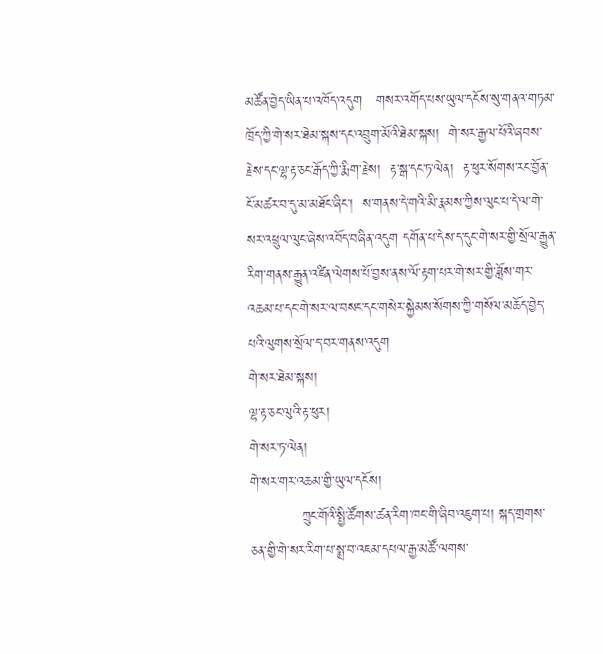མཚོན་བྱེད་ཡིན་པ་འཁོད་འདུག   གསར་འགོད་པས་ཡུལ་དངོས་སུ་གནའ་གཏམ་ཁྲོད་ཀྱི་གེ་སར་ཐེམ་སྐས་དང་འབྲུག་མོའི་ཐེམ་སྐས།  གེ་སར་རྒྱལ་པོའི་ཞབས་རྗེས་དང་ལྷ་རྟ་ཅང་རྒོད་ཀྱི་རྨིག་རྗེས།  རྟ་སྒ་དང་ཏ་ལེན།  རྟ་ཕུར་སོགས་རང་བྱོན་ངོ་མཚར་བ་དུ་མ་མཐོང་ཞིང་།  ས་གནས་དེ་གའི་མི་རྣམས་ཀྱིས་ལུང་པ་དེ་ལ་གེ་སར་འཕྲུལ་ལུང་ཞེས་འབོད་བཞིན་འདུག དགོན་པ་དེས་ད་དུང་གེ་སར་གྱི་སྲོལ་རྒྱུན་རིག་གནས་རྒྱུན་འཛིན་ལེགས་པོ་བྱས་ནས་ལོ་རྟག་པར་གེ་སར་གྱི་ཟློས་གར་འཆམ་པ་དང་གེ་སར་ལ་བསང་དང་གསེར་སྐྱེམས་སོགས་ཀྱི་གསོལ་མཆོད་བྱེད་པའི་ལུགས་སྲོལ་ད་བར་གནས་འདུག
གེ་སར་ཐེམ་སྐས།
ལྷ་རྟ་ཅང་ལུའི་རྟ་ཕུར།
གེ་སར་ཏ་ལེན།
གེ་སར་གར་འཆམ་གྱི་ཡུལ་དངོས།
           ཀྲུང་གོའི་སྤྱི་ཚོགས་ཚན་རིག་ཁང་གི་ཞིབ་འཇུག་པ། སྐད་གྲགས་ཅན་གྱི་གེ་སར་རིག་པ་སྨྲ་བ་འཇམ་དཔལ་རྒྱ་མཚོ་ལགས་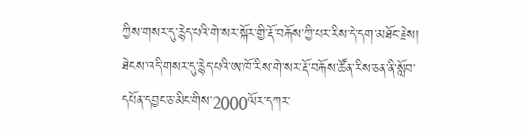ཀྱིས་གསར་དུ་རྙེད་པའི་གེ་སར་སྐོར་གྱི་རྡོ་བརྐོས་ཀྱི་པར་རིས་དེ་དག་མཐོང་རྗེས།  ཐེངས་འདི་གསར་དུ་རྙེད་པའི་ཨ་ཁོ་རིས་གེ་སར་རྡོ་བརྐོས་ཚོན་རིས་ཅན་ནི་སློབ་དཔོན་དབྱང་ཅ་མིང་གིས་2000ལོར་དཀར་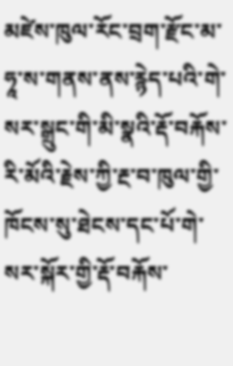མཛེས་ཁུལ་རོང་བྲག་རྫོང་མ་ཧཱ་ས་གནས་ནས་རྙེད་པའི་གེ་སར་སྒྲུང་གི་མི་སྣའི་རྡོ་བརྐོས་རི་མོའི་རྗེས་ཀྱི་རྔ་བ་ཁུལ་གྱི་ཁོངས་སུ་ཐེངས་དང་པོ་གེ་སར་སྐོར་གྱི་རྡོ་བརྐོས་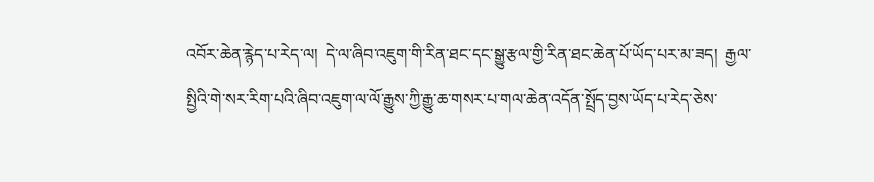འབོར་ཆེན་རྙེད་པ་རེད་ལ།  དེ་ལ་ཞིབ་འཇུག་གི་རིན་ཐང་དང་སྒྱུ་རྩལ་གྱི་རིན་ཐང་ཆེན་པོ་ཡོད་པར་མ་ཟད།  རྒྱལ་སྤྱིའི་གེ་སར་རིག་པའི་ཞིབ་འཇུག་ལ་ལོ་རྒྱུས་ཀྱི་རྒྱུ་ཆ་གསར་པ་གལ་ཆེན་འདོན་སྤྲོད་བྱས་ཡོད་པ་རེད་ཅེས་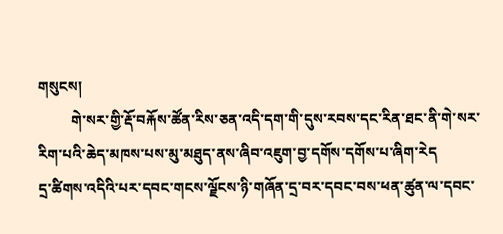གསུངས།
         གེ་སར་གྱི་རྡོ་བརྐོས་ཚོན་རིས་ཅན་འདི་དག་གི་དུས་རབས་དང་རིན་ཐང་ནི་གེ་སར་རིག་པའི་ཆེད་མཁས་པས་མུ་མཐུད་ནས་ཞིབ་འཇུག་བྱ་དགོས་དགོས་པ་ཞིག་རེད
དྲ་ཚིགས་འདིའི་པར་དབང་གངས་ལྗོངས་ཉི་གཞོན་དྲ་བར་དབང་བས་ཕན་ཚུན་ལ་དབང་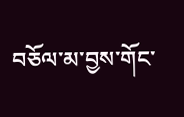བཅོལ་མ་བྱས་གོང་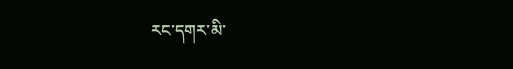རང་དགར་མི་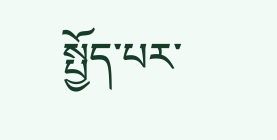སྤྱོད་པར་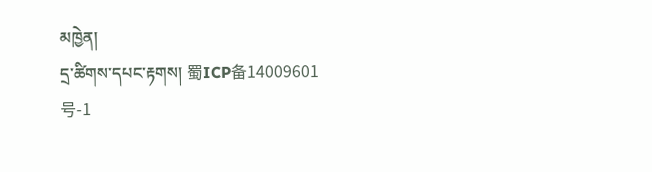མཁྱེན།
དྲ་ཚིགས་དཔང་རྟགས། 蜀ICP备14009601号-1